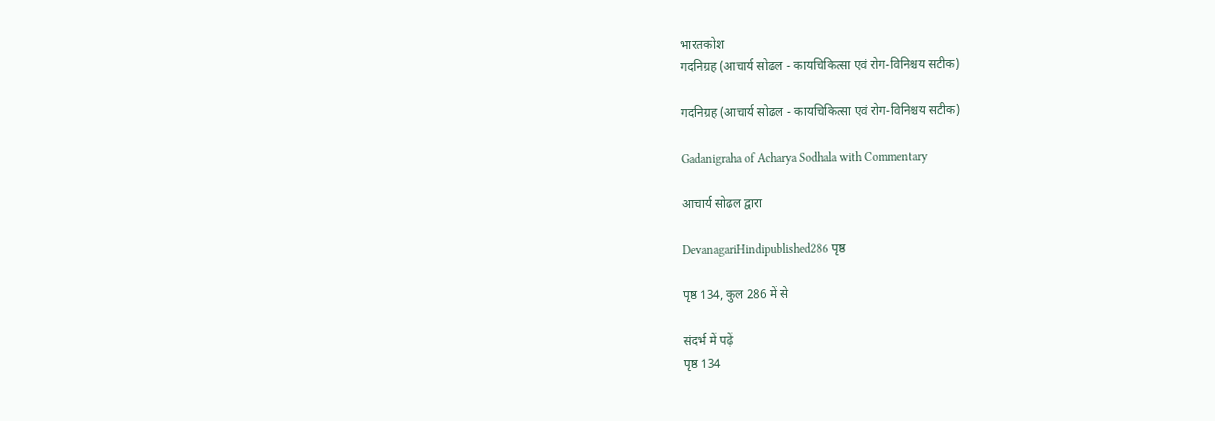भारतकोश
गदनिग्रह (आचार्य सोढल - कायचिकित्सा एवं रोग-विनिश्चय सटीक)

गदनिग्रह (आचार्य सोढल - कायचिकित्सा एवं रोग-विनिश्चय सटीक)

Gadanigraha of Acharya Sodhala with Commentary

आचार्य सोढल द्वारा

DevanagariHindipublished286 पृष्ठ

पृष्ठ 134, कुल 286 में से

संदर्भ में पढ़ें
पृष्ठ 134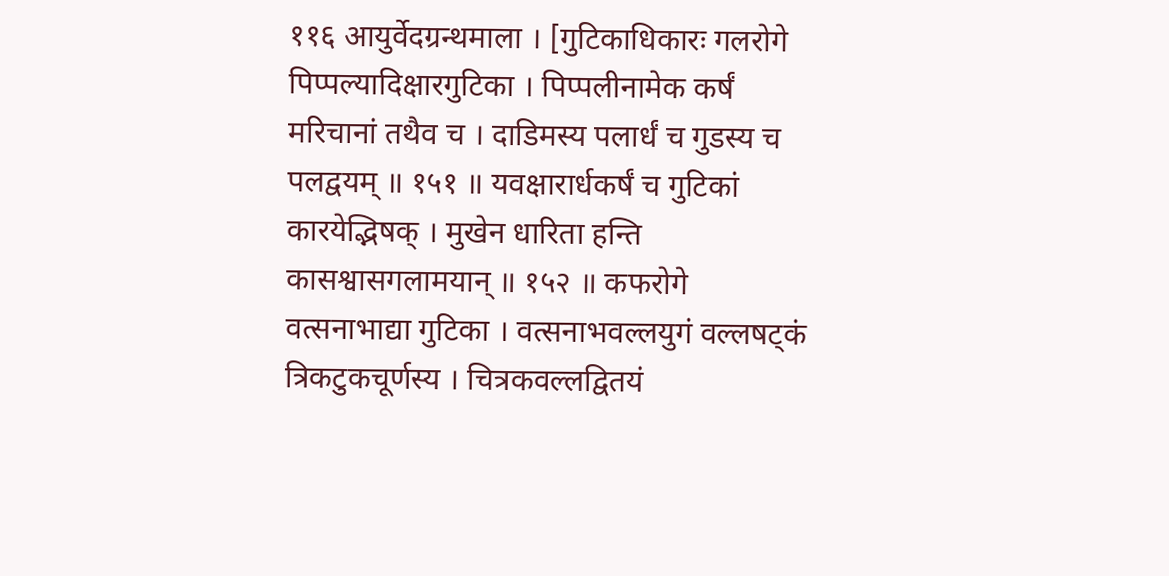११६ आयुर्वेदग्रन्थमाला । [गुटिकाधिकारः गलरोगे पिप्पल्यादिक्षारगुटिका । पिप्पलीनामेक कर्षं मरिचानां तथैव च । दाडिमस्य पलार्धं च गुडस्य च पलद्वयम् ॥ १५१ ॥ यवक्षारार्धकर्षं च गुटिकां कारयेद्भिषक् । मुखेन धारिता हन्ति कासश्वासगलामयान् ॥ १५२ ॥ कफरोगे वत्सनाभाद्या गुटिका । वत्सनाभवल्लयुगं वल्लषट्कं त्रिकटुकचूर्णस्य । चित्रकवल्लद्वितयं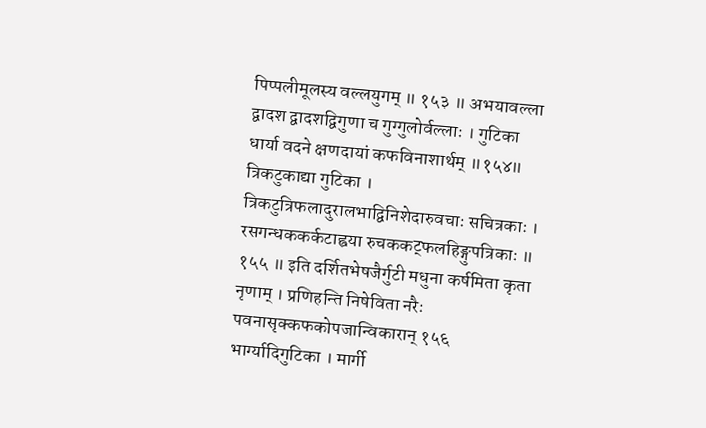पिप्पलीमूलस्य वल्लयुगम् ॥ १५३ ॥ अभयावल्ला द्वादश द्वादशद्विगुणा च गुग्गुलोर्वल्लाः । गुटिका धार्या वदने क्षणदायां कफविनाशार्थम् ॥१५४॥ त्रिकटुकाद्या गुटिका । त्रिकटुत्रिफलादुरालभाद्विनिशेदारुवचाः सचित्रकाः । रसगन्धककर्कटाह्वया रुचककट्फलहिङ्गुपत्रिकाः ॥ १५५ ॥ इति दर्शितभेषजैर्गुटी मधुना कर्षमिता कृता नृणाम् । प्रणिहन्ति निषेविता नरैः पवनासृक्कफकोपजान्विकारान् १५६ भार्ग्यादिगुटिका । मार्गी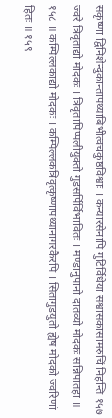सकृष्णा द्विनिशेन्दुकान्तापथ्याबिभीत्वचकुष्ठविश्वाः । कन्यारसेनापि गुटिर्विधेया सश्वासकासामरुचिं निहन्ति १५७ ज्वरे त्रिवृताद्यो मोदकः । त्रिवृतापिप्पलीयुक्तो गुडसर्पिर्विभावितः । मण्डानुपानो दातव्यो मोदकः सन्निपातहा ॥ १५८ ॥ कम्पिल्लकाद्यो मोदकः । कम्पिल्लकत्रिवृत्कृष्णापथ्यानागरकैरपि । सितागुडयुतो ह्येष मोदको ज्वरिणां हितः ॥ १५९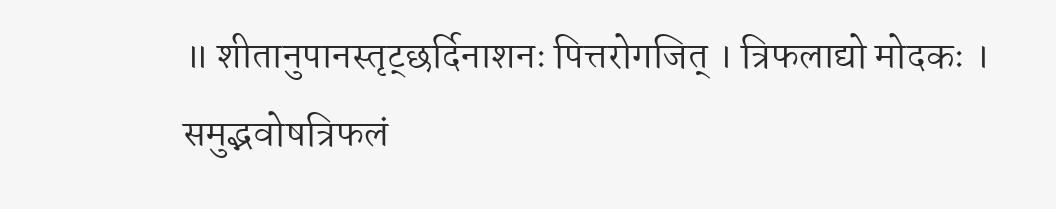॥ शीतानुपानस्तृट्छर्दिनाशनः पित्तरोगजित् । त्रिफलाद्यो मोदकः । समुद्भवोषत्रिफलं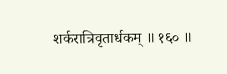शर्करात्रिवृतार्धकम् ॥ १६० ॥